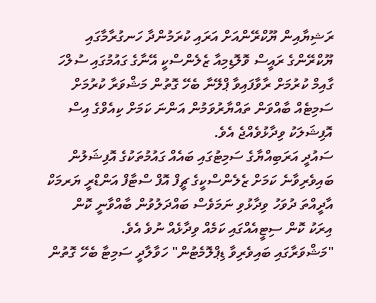ރަޝިޔާއިން ޔޫކްރޭންއަށް އަރައި ކުރަމުންދާ ހަނގުރާމާގައި ޔޫކްރޭންގެ ރައީސް ވޮލޮޑިމިއާ ޒެލެންސްކީ އޭނާގެ ގައުމުގައި ސުލްހަ ގާއިމް ކުރުމަށް ރާވާފައިވާ ޕްލޭނާ ބެހޭ ގޮތުން މަޝްވަރާ ކުރުމަށް ސަމިޓެއް ބާއްވަން ތައްޔާރުވަމުން އަންނަ ކަމަށް ކިއެވްގެ އިސް އޮފިޝަލަކު ވިދާޅުވެއްޖެ އެވެ.
ސައުދީ އަރަބިއްޔާގެ ސަމިޓުގައި ބައެއް ގައުމުތަކުގެ އޮފިޝަލުން ބައިވެރިވާނެ ކަމަށް ޒެލެންސްކީގެ ޗީފް އޮފް ސްޓާފް އަންޑްރީ ޔަރމަކް އާދީއްތަ ދުވަހު ވިދާޅުވި ނަމަވެސް ބައްދަލުވުން ބާއްވާނީ ކޮން އިރަކު ކޮން ސިޓީއެއްގައި ކަމެއް ވިދާޅެއް ނުވެ އެވެ.
"މަޝްވަރާގައި ބައިވެރިވާ ޑިޕްލޮމެޓުން" ހަވާލާދީ ސަމިޓާ ބެހޭ ގޮތުން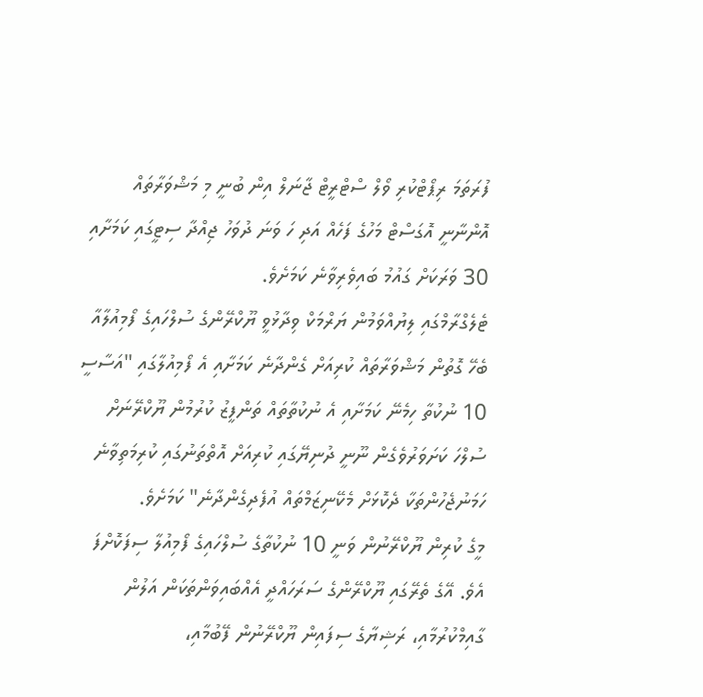ފުރަތަމަ ރިޕޯޓްކުރި ވޯލް ސްޓްރީޓް ޖާނަލް އިން ބުނީ މި މަޝްވަރާތައް އޮންނާނީ އޮގަސްޓް މަހުގެ ފަހެއް އަދި ހަ ވަނަ ދުވަހު ޖިއްދާ ސިޓީގައި ކަމަށާއި 30 ވަރަކަށް ގައުމު ބައިވެރިވާނެ ކަމަށެވެ.
ޓެލެގްރާމްގައި ލިޔުއްވަމުން ޔަރްމަކް ވިދާޅުވީ ޔޫކްރޭންގެ ސުލްހައިގެ ފޯމިއުލާއާ ބެހޭ ގޮތުން މަޝްވަރާތައް ކުރިއަށް ގެންދާނެ ކަމަށާއި އެ ފޯމިއުލާގައި "އަސާސީ 10 ނުކުތާ ހިމެނޭ ކަމަށާއި އެ ނުކުތާތައް ތަންފީޒު ކުރުމުން ޔޫކްރޭނަށް ސުލްހަ ކަށަވަރުވެގެން ނޫނީ ދުނިޔޭގައި ކުރިއަށް އޮތްތަނުގައި ކުރިމަތިވާނެ ހަމަނުޖެހުންތަކާ ދެކޮޅަށް މެކޭނިޒަމްތައް އުފެދިގެންދާނެ" ކަމަށެވެ.
މީގެ ކުރިން ޔޫކްރޭނުން ވަނީ 10 ނުކުތާގެ ސުލްހައިގެ ފޯމިއުލާ ސިފަކޮށްފަ އެވެ. އޭގެ ތެރޭގައި ޔޫކްރޭންގެ ސަރަހައްދީ އެއްބައިވަންތަކަން އަލުން ގާއިމްކުރުމާއި، ރަޝިޔާގެ ސިފައިން ޔޫކްރޭނުން ފޭބުމާއި،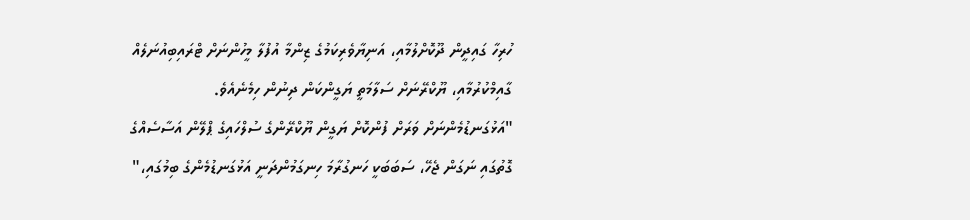ހުރިހާ ގައިދީން ދޫކޮށްލުމާއި، އަނިޔާވެރިކަމުގެ ޒިންމާ އުފުލާ މީހުންނަށް ޓްރައިބިއުނަލެއް ގާއިމްކުރުމާއި، ޔޫކްރޭނަށް ސަލާމަތީ ޔަގީންކަން ދިނުން ހިމެނެއެވެ.
"އަޅުގަނޑުމެންނަށް ވަރަށް ފުންކޮށް ޔަގީން ޔޫކްރޭންގެ ސުލްހައިގެ ޕްލޭން އަސާސެއްގެ ގޮތުގައި ނަގަން ޖެހޭ، ސަބަބަކީ ހަނގުރާމަ ހިނގަމުންދަނީ އަޅުގަނޑުމެންގެ ބިމުގައި،"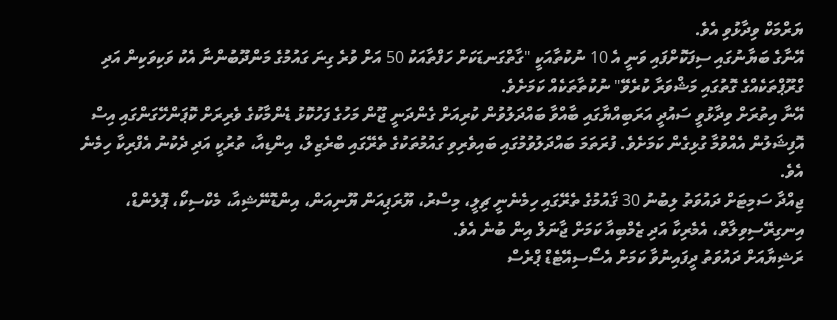ޔަރްމަކް ވިދާޅުވި އެވެ.
އޭނާގެ ބަޔާނުގައި ސިފަކޮށްފައި ވަނީ އެ 10 ނުކުތާއަކީ "ގާތްގަނޑަކަށް ހަފްތާއަކު 50 އަށް ވުރެ ގިނަ ގައުމުގެ މަންދޫބުންނާ އެކު ވަކިވަކިން އަދި ގްރޫޕްތަކެއްގެ ގޮތުގައި މަޝްވަރާ ކުރެވޭ" ނުކުތާތަކެއް ކަމަށެވެ.
އޭނާ އިތުރަށް ވިދާޅުވީ ސައުދީ އަރަބިއްޔާގައި ބާއްވާ ބައްދަލުވުން ކުރިއަށް ގެންދަނީ ޖޫން މަހުގެ ފަހުކޮޅު ޑެންމާކުގެ ވެރިރަށް ކޮޕަންހޭގަންގައި އިސް އޮފިޝަލުން އެއްވުމާ ގުޅިގެން ކަމަށެވެ. ފުރަތަމަ ބައްދަލުވުމުގައި ބައިވެރިވި ގައުމުތަކުގެ ތެރޭގައި ބްރެޒިލް، އިންޑިއާ، ތުރުކީ އަދި ދެކުނު އެފްރިކާ ހިމެނެ އެވެ.
ޖިއްދާ ސަމިޓަށް ދައުވަތު ލިބުނު 30 ޤައުމުގެ ތެރޭގައި ހިމެނެނީ ޗިލީ، މިސްރު، ޔޫރަޕިއަން ޔޫނިއަން، އިންޑޮނޭޝިއާ، މެކްސިކޯ، ޕޮލެންޑް، އިނގިރޭސިވިލާތް، އެމެރިކާ އަދި ޒެމްބިއާ ކަމަށް ޖާނަލް އިން ބުނެ އެވެ.
ރަޝިޔާއަށް ދައުވަތު ދީފައިނުވާ ކަމަށް އެސޯސިއޭޓެޑް ޕްރެސް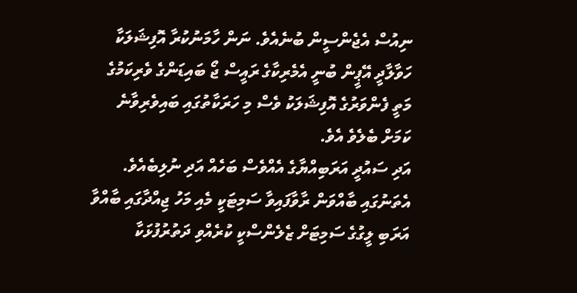ނިއުސް އެޖެންސީން ބުނެއެވެ. ނަން ހާމަނުކުރާ އޮފިޝަލަކާ ހަވާލާދީ އޭޕީން ބުނީ އެމެރިކާގެ ރައީސް ޖޯ ބައިޑަންގެ ވެރިކަމުގެ މަތީ ފެންވަރުގެ އޮފިޝަލަކު ވެސް މި ހަރަކާތުގައި ބައިވެރިވާނެ ކަމަށް ބެލެވެ އެވެ.
އަދި ސައުދީ އަރަބިއްޔާގެ އެއްވެސް ބަހެއް އަދި ނުލިބެއެވެ.
އެތަނުގައި ބާއްވަން ރާވާފައިވާ ސަމިޓަކީ މެއި މަހު ޖިއްދާގައި ބާއްވާ އަރަބި ލީގުގެ ސަމިޓަށް ޒެލެންސްކީ ކުރެއްވި ދަތުރުފުޅަކާ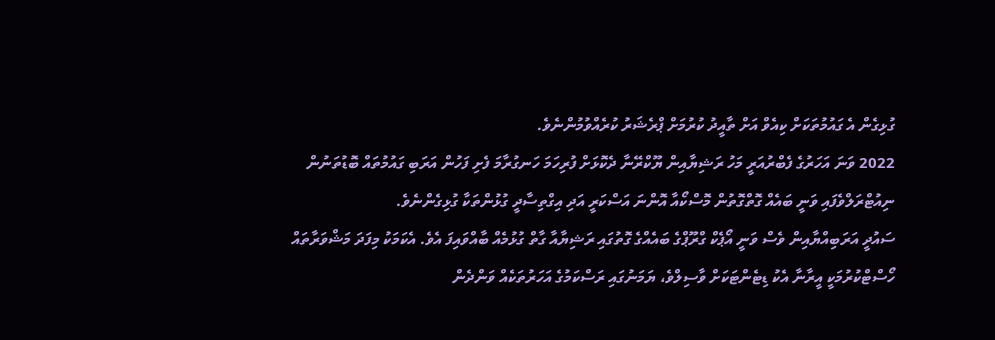ގުޅިގެން އެ ގައުމުތަކަށް ކިއެވް އަށް ތާއީދު ކުރުމަށް ޕްރެޝަރު ކުރެއްވުމުންނެވެ.
2022 ވަނަ އަހަރުގެ ފެބްރުއަރީ މަހު ރަޝިޔާއިން ޔޫކްރޭނާ ދެކޮޅަށް ފުރިހަމަ ހަނގުރާމަ ފެށި ފަހުން އަރަބި ގައުމުތައް ބޮޑުތަނުން ނިއުޓްރަލްވެފައި ވަނީ ބައެއް ގޮތްގޮތުން މޮސްކޯއާ އޮންނަ އަސްކަރީ އަދި އިގްތިސާދީ ގުޅުންތަކާ ގުޅިގެންނެވެ.
ސައުދީ އަރަބިއްޔާއިން ވެސް ވަނީ އޯޕެކް ގްރޫޕްގެ ބައެއްގެ ގޮތުގައި ރަޝިޔާއާ ގާތް ގުޅުމެއް ބާއްވައިފަ އެވެ. އެކަމަކު މިފަދަ މަޝްވަރާތައް ހޯސްޓްކުރުމަކީ އީރާނާ އެކު ޑިޓެންޓަކަށް ވާސިލްވެ، ޔަމަނުގައި ރަސްކަމުގެ އަހަރުތަކެއް ވަންދެން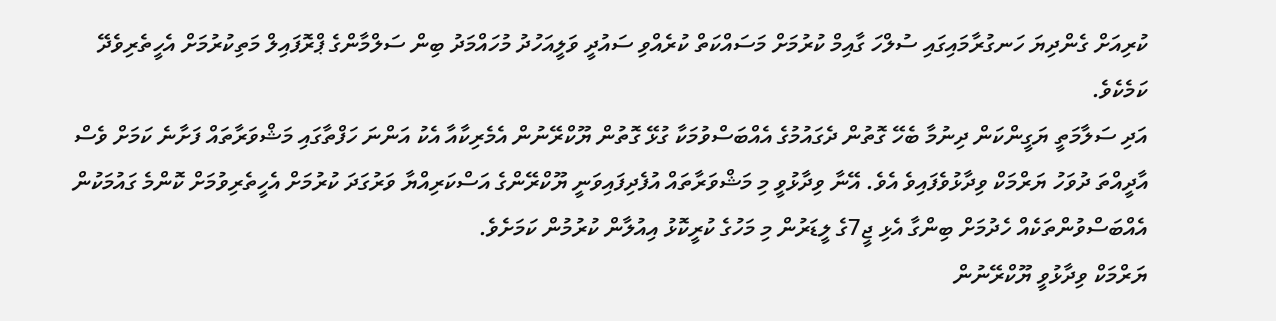ކުރިއަށް ގެންދިޔަ ހަނގުރާމައިގައި ސުލްހަ ގާއިމް ކުރުމަށް މަސައްކަތް ކުރެއްވި ސައުދީ ވަލީއަހުދު މުހައްމަދު ބިން ސަލްމާންގެ ޕްރޮފައިލް މަތިކުރުމަށް އެހީތެރިވެދޭ ކަމެކެވެ.
އަދި ސަލާމަތީ ޔަގީންކަން ދިނުމާ ބެހޭ ގޮތުން ދެގައުމުގެ އެއްބަސްވުމަކާ ގުޅޭ ގޮތުން ޔޫކްރޭނުން އެމެރިކާއާ އެކު އަންނަ ހަފްތާގައި މަޝްވަރާތައް ފަށާނެ ކަމަށް ވެސް އާދީއްތަ ދުވަހު ޔަރްމަކް ވިދާޅުވެފައިވެ އެވެ. އޭނާ ވިދާޅުވީ މި މަޝްވަރާތައް އުފެދިފައިވަނީ ޔޫކްރޭންގެ އަސްކަރިއްޔާ ވަރުގަދަ ކުރުމަށް އެހީތެރިވުމަށް ކޮންމެ ގައުމަކުން އެއްބަސްވުންތަކެއް ހެދުމަށް ބިންގާ އެޅި ޖީ7ގެ ލީޑަރުން މި މަހުގެ ކުރީކޮޅު އިއުލާން ކުރުމުން ކަމަށެވެ.
ޔަރްމަކް ވިދާޅުވީ ޔޫކްރޭނުން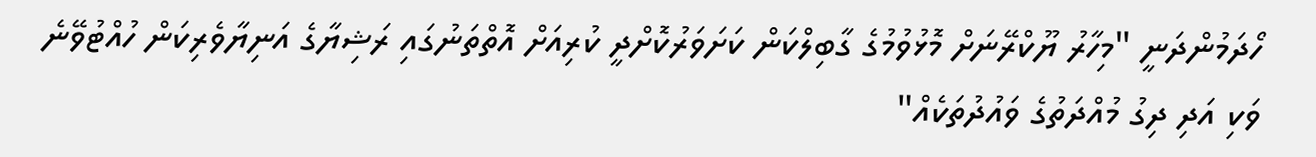ހޯދަމުންދަނީ "މިހާރު ޔޫކްރޭނަށް މޮޅުވުމުގެ ގާބިލްކަން ކަށަވަރުކޮށްދީ ކުރިއަށް އޮތްތަނުގައި ރަޝިޔާގެ އަނިޔާވެރިކަން ހުއްޓުވޭނެ ވަކި އަދި ދިގު މުއްދަތުގެ ވައުދުތަކެއް"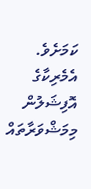ކަމަށެވެ.
އެމެރިކާގެ އޮފިޝަލުން މިމަޝްވަރާތައް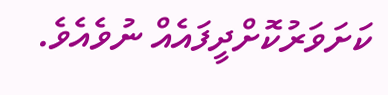ކަށަވަރުކޮށްދީފައެއް ނުވެއެވެ.